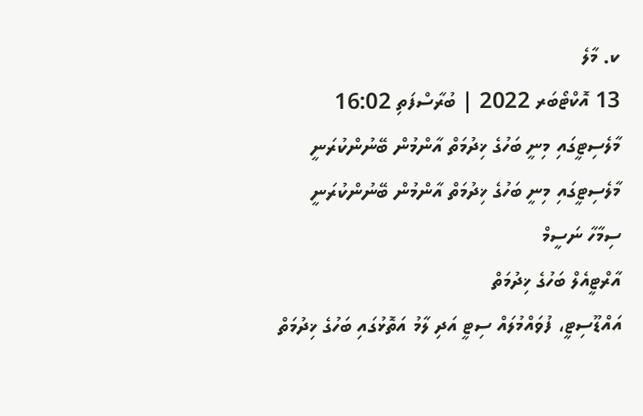ކ. މާލެ
13 އޮކްޓޯބަރ 2022 | ބުރާސްފަތި 16:02
މާލެސިޓީގައި މިނީ ބަހުގެ ޚިދުމަތް އާންމުން ބޭނުންކުރަނީ
މާލެސިޓީގައި މިނީ ބަހުގެ ޚިދުމަތް އާންމުން ބޭނުންކުރަނީ
ސިމާހާ ނަސީމް
އާރްޓީއެލް ބަހުގެ ޚިދުމަތް
އައްޑޫސިޓީ، ފުވައްމުލައް ސިޓީ އަދި ލާމު އަތޮޅުގައި ބަހުގެ ޚިދުމަތް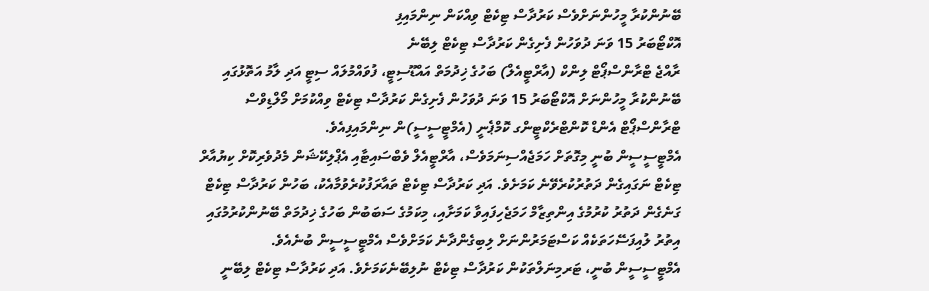ބޭނުންކުރާ މީހުންނަށްވެސް ކަރުދާސް ޓިކެޓް ވިއްކަން ނިންމައިފި
އޮކްޓޯބަރު 15 ވަނަ ދުވަހުން ފެށިގެން ކަރުދާސް ޓިކެޓް ލިބޭނެ
ރާއްޖެ ޓްރާންސްޕޯޓް ލިންކް (އާރްޓީއެލް) ބަހުގެ ޚިދުމަތް އައްޑޫސިޓީ، ފުވައްމުލައް ސިޓީ އަދި ލާމު އަތޮޅުގައި ބޭނުންކުރާ މީހުންނަށް އޮކްޓޯބަރު 15 ވަނަ ދުވަހުން ފެށިގެން ކަރުދާސް ޓިކެޓް ވިއްކުމަށް މޯލްޑިވްސް ޓްރާންސްޕޯޓް އެންޑް ކޮންޓްރެކްޓީންގ ކޮމްޕެނީ (އެމްޓީސީސީ)ން ނިންމައިފިއެވެ.
އެމްޓީސީސީން ބުނީ މިގޮތަށް ހަމަޖެއްސިނަމަވެސް، އާރްޓީއެލް ވެބްސައިޓާއި އެޕްލިކޭޝަން މެދުވެރިކޮށް ކިޔުއާރް ޓިކެޓް ނަގައިގެން ދަތުރުކުރެވޭނެ ކަމަށެވެ. އަދި ކަރުދާސް ޓިކެޓް ތައާރަފުކުރެވުމާއެކު، ބަހުން ކަރުދާސް ޓިކެޓް ގަނެގެން ދަތުރު ކުރުމުގެ އިންތިޒާމް ހަމަޖެހިފައިވާ ކަމަށާއި، މިކަމުގެ ސަބަބުން ބަހުގެ ޚިދުމަތް ބޭނުންކުރުމުގައި އިތުރު ލުއިފަސޭހަތަކެއް ކަސްޓަމަރުންނަށް ލިބިގެންދާނެ ކަމަށްވެސް އެމްޓީސީސީން ބުނެއެވެ.
އެމްޓީސީސީން ބުނީ، ޓަރމިނަލްތަކުން ކަރުދާސް ޓިކެޓް ނުލިބޭނެކަމަށެވެ. އަދި ކަރުދާސް ޓިކެޓް ލިބޭނީ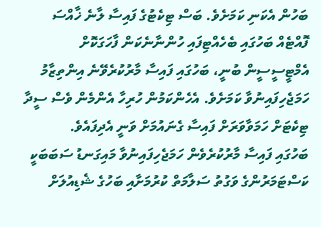ބަހުން އެކަނި ކަމަށެވެ. ބަސް ޓިކެޓުގެ ފައިސާ ލާނެ ޚާއްސަ ފޮއްޓެއް ބަހުގައި ބެހެއްޓިފައި ހުންނާނެކަން ފާހަގަކޮށް އެމްޓީސީސީން ބުނީ، ބަހުގައި ފައިސާ މާރުކުރެވޭނެ އިންތިޒާމު ހަމަޖެހިފައިނުވާ ކަމަށެވެ. އެހެންކަމުން ހުރިހާ އެންމެން ވެސް ސީދާ ޓިކެޓަށް ހަމަވާވަރަށް ފައިސާ ގެނައުމަށް ވަނީ އެދިފައެވެ.
ބަހުގައި ފައިސާ މާރުކުރެވެން ހަމަޖެހިފައިނުވާ މައިގަނޑު ސަބަބަކީ ކަސްޓަމަރުންގެ ވަގުތު ސަލާމަތް ކުރުމަށާއި ބަހުގެ ޝެޑިއުލަށް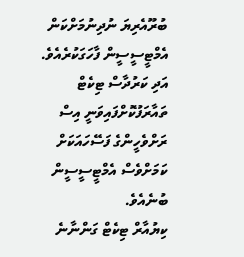ބުރޫއެރިޔަ ނުދިނުމަށްކަން އެމްޓީސީސީން ފާހަގަކުރެއެވެ. އަދި ކަރުދާސް ޓިކެޓް ތައާރަފުކޮށްފައިވަނީ އިސް ރަށްވެހީންގެ ފަސޭހައަކަށް ކަމަށްވެސް އެމްޓީސީސީން ބުނެއެވެ.
ކިޔުއާރް ޓިކެޓް ގަންނާނެ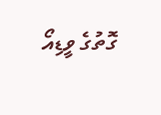ގޮތުގެ ވީޑިއޯ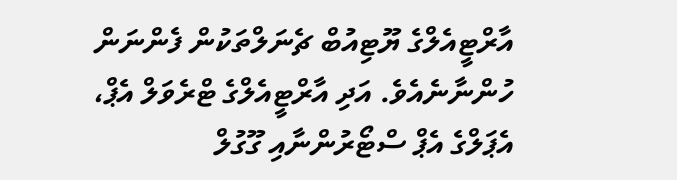އާރްޓީއެލްގެ ޔޫޓިއުބް ޗެނަލްތަކުން ފެންނަން ހުންނާނެއެވެ. އަދި އާރްޓީއެލްގެ ޓްރެވަލް އެޕް، އެޕަލްގެ އެޕް ސްޓޯރުންނާއި ގޫގުލް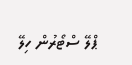ޕްލޭ ސްޓޯރުން ހިލޭ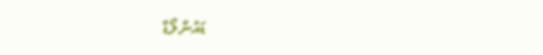ޑައުންލޯޑް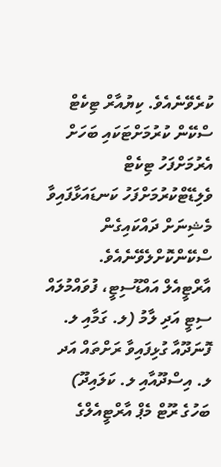ކުރެވޭނެއެވެ. ކިޔުއާރް ޓިކެޓް ސްކޭން ކުރުމަށްޓަކައި ބަހަށް އެރުމަށްފަހު ޓިކެޓް ވެލިޑޭޓްކުރުމަށްފަހު ކަނޑައަޅާފައިވާ މެޝިނަށް ދައްކައިގެން ސްކޭންކޮށްލެވޭނެއެވެ.
އާރްޓީއެލް އައްޑޫސިޓީ، ފުވައްމުލައް ސިޓީ އަދި ލާމު (ލ. ގަމާއި ލ. ފޮނަދޫއާ ގުޅިފައިވާ ރަށްތައް އަދ ލ. އިސްދޫއާއި ލ. ކަލައިދޫ) ބަހުގެ ރޫޓް މެޕް އާރްޓީއެލްގެ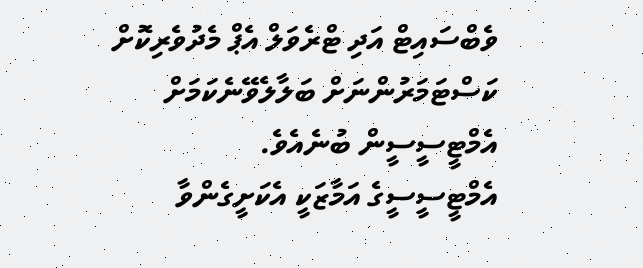ވެބްސައިޓް އަދި ޓްރެވަލް އެޕް މެދުވެރިކޮށް ކަސްޓަމަރުންނަށް ބަލާލެވޭނެކަމަށް އެމްޓީސީސީން ބުނެއެވެ.
އެމްޓީސީސީގެ އަމާޒަކީ އެކަށީގެންވާ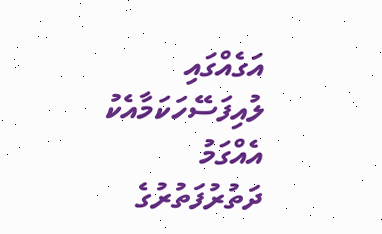އަގެއްގައި ލުއިފަސޭހަކަމާއެކު އެއްގަމު ދަތުރުފަތުރުގެ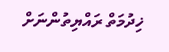ޚިދުމަތް ރައްޔިތުންނަށް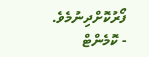ފޯރުކޮށްދިނުމެވެ.
- ކޮމެންޓް